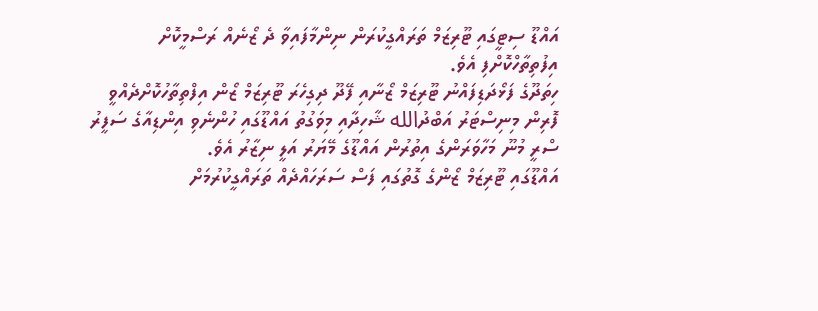އައްޑޫ ސިޓީގައި ޓޫރިޒަމް ތަރައްގީކުރަން ނިންމާފައިވާ ދެ ޒޯނެއް ރަސްމީކޮށް އިފުތިތާހްކޮށްފި އެވެ.
ހިތަދޫގެ ފަޅޯދަޑިފައްނު ޓޫރިޒަމް ޒޯނާއި ފޭދޫ ދިގިހެރަ ޓޫރިޒަމް ޒޯން އިފްތިތާހުކޮށްދެއްވީ ފޮރިން މިނިސްޓަރު އަބްދުالله ޝާހިދާއި މިވަގުތު އައްޑޫގައި ހުންނެވި އިންޑިއާގެ ސަފީރު ސްރީ މުނޫ މަހާވަރަންގެ އިތުރުން އައްޑޫގެ މޭޔަރު އަލީ ނިޒާރު އެވެ.
އައްޑޫގައި ޓޫރިޒަމް ޒޯންގެ ގޮތުގައި ފަސް ސަރަހައްދެއް ތަރައްގީކުރުމަށް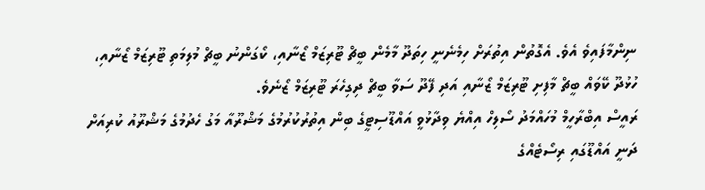ނިންމާފައިވެ އެވެ. އެގޮތުން އިތުރަށް ހިމެނެނީ ހިތަދޫ މާމެން ބީޗް ޓޫރިޒަމް ޒޯނާއި، ކޯގަންނު ބީޗް މުލިމަތި ޓޫރިޒަމް ޒޯނާއި، ހުޅުދޫ ކޭވައް ބީޗް މާފިށި ޓޫރިޒަމް ޒޯނާއި އަދި ފޭދޫ ސަވާ ބީޗް ދިގިހެރަ ޓޫރިޒަމް ޒޯނެވެ.
ރައީސް އިބްރާހީމް މުހައްމަދު ސޯލިހް އިއްޔެ ވިދާޅުވީ އައްޑޫސިޓީގެ ބިން އިތުރުކުރުމުގެ މަޝްރޫއާ މަގު ހެދުމުގެ މަޝްރޫއު ކުރިއަށް ދަނީ އައްޑޫގައި ރިސޯޓެއްގެ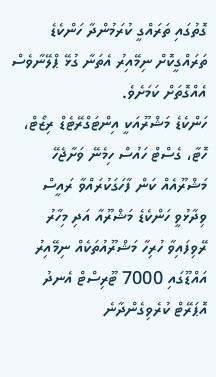ގޮތުގައި ތަރައްގީ ކުރަމުންދާ ހަންކެޑެ ތަރައްގީކޮށް ނިމޭއިރު އެތަނާ ގުޅޭ ޕްލޭނާވެސް އެއްގޮތަށް ކަމަށެވެ.
ހަންކެޑެ މަޝްރޫއަކީ އިންޓަގްރޭޓެޑް ރިޒޯޓް، ހޮޓާ، ގެސްޓް ހައުސް ހިމެނޭ ވަށާޖެހޭ މަޝްރޫއެއް ކަން ފާހަގަކުރައްވާ ރައީސް ވިދާޅުވީ ހަންކެޑެ މަޝްރޫއާ އަދި މިހާރު ރޭވިފައިވާ ހުރިހާ މަޝްރޫއުތަކެއް ނިމޭއިރު އައްޑޫގައި 7000 ޓޫރިސްޓް އެނދު އޮޕަރޭޓް ކުރެވިގެންދާނެ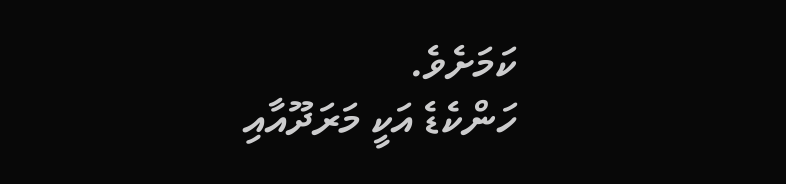ކަމަށެވެ.
ހަންކެޑެ އަކީ މަރަދޫއާއި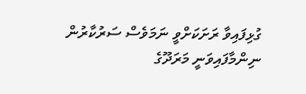ގުޅިފައިވާ ރަށަކަށްވީ ނަމަވެސް ސަރުކާރުން ނިންމާފައިވަނީ މަރަދޫގެ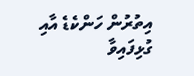އިތުރުން ހަންކެޑެ އާއި ގުޅިފައިވާ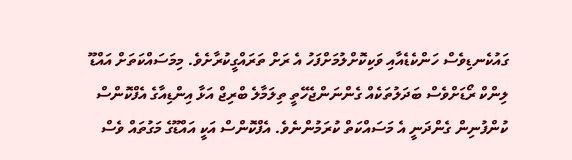ގައުކެނޑިވެސް ހަންކެޑެއާއި ވަކިކޮށްލުމަށްފަހު އެ ރަށް ތަރައްގީކުރާށެވެ. މިމަސައްކަތަށް އައްޑޫ ލިންކް ރޯޑަށްވެސް ބަދަލުތަކެއް ގެންނަންޖެހޭތީ ތިލަމާލެ ބްރިޖް އަޅާ އިންޑިއާގެ އެފްކޮންސް ކުންފުނިން ގެންދަނީ އެ މަސައްކަތް ކުރަމުންނެވެ. އެފްކޮންސް އަކީ އައްޑޫގެ މަގުތައް ވެސް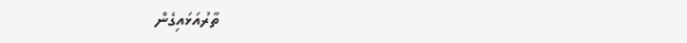ތާރުއަޅައިގެން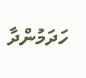ހަދަމުންދާ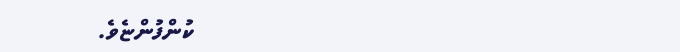ކުންފުންޏެވެ.